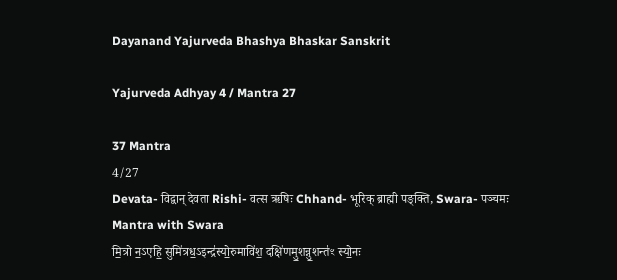Dayanand Yajurveda Bhashya Bhaskar Sanskrit

Yajurveda Adhyay 4 / Mantra 27

37 Mantra
4/27
Devata- विद्वान् देवता Rishi- वत्स ऋषिः Chhand- भूरिक् ब्राह्मी पङ्क्ति, Swara- पञ्चमः
Mantra with Swara
मि॒त्रो न॒ऽएहि॒ सुमि॑त्रध॒ऽइन्द्र॑स्यो॒रुमावि॑श॒ दक्षि॑णमु॒शन्नु॒शन्त॑ꣳ स्यो॒नः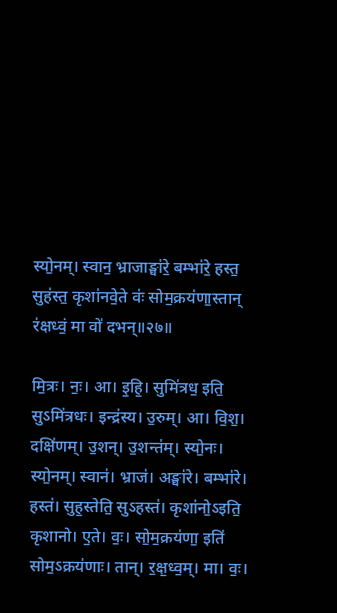स्यो॒नम्। स्वान॒ भ्राजाङ्घा॑रे॒ बम्भा॑रे॒ हस्त॒ सुह॑स्त॒ कृशा॑नवे॒ते वः॑ सोम॒क्रय॑णा॒स्तान् र॑क्षध्वं॒ मा वो॑ दभन्॥२७॥

मि॒त्रः। नः॒। आ। इ॒हि॒। सुमि॑त्रध॒ इति॒ सुऽमि॑त्रधः। इन्द्र॑स्य। उ॒रुम्। आ। वि॒श॒। दक्षि॑णम्। उ॒शन्। उ॒शन्त॑म्। स्यो॒नः। स्यो॒नम्। स्वान॑। भ्राज॑। अङ्घा॑रे। बम्भा॑रे। हस्त॑। सुह॒स्तेति॒ सुऽहस्त॑। कृशा॑नो॒ऽइति॒ कृशानो। ए॒ते। वः॒। सो॒म॒क्रय॑णा॒ इति॑ सोम॒ऽक्रय॑णाः। तान्। र॒क्ष॒ध्व॒म्। मा। वः॒।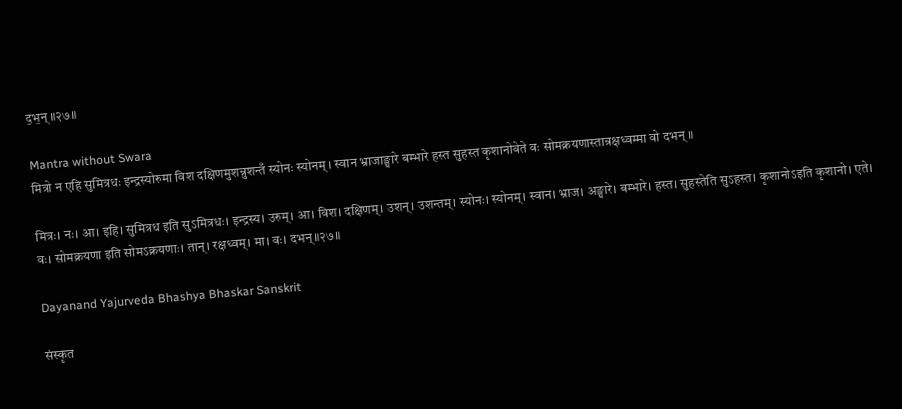द॒भ॒न् ॥२७॥

Mantra without Swara
मित्रो न एहि सुमित्रधः इन्द्रस्योरुमा विश दक्षिणमुशन्नुशन्तँ स्योनः स्योनम् । स्वान भ्राजाङ्घारे बम्भारे हस्त सुहस्त कृशानोवेते वः सोमक्रयणास्तान्रक्षध्वम्मा वो दभन् ॥

मित्रः। नः। आ। इहि। सुमित्रध इति सुऽमित्रधः। इन्द्रस्य। उरुम्। आ। विश। दक्षिणम्। उशन्। उशन्तम्। स्योनः। स्योनम्। स्वान। भ्राज। अङ्घारे। बम्भारे। हस्त। सुहस्तेति सुऽहस्त। कृशानोऽइति कृशानो। एते। वः। सोमक्रयणा इति सोमऽक्रयणाः। तान्। रक्षध्वम्। मा। वः। दभन्॥२७॥

Dayanand Yajurveda Bhashya Bhaskar Sanskrit

संस्कृत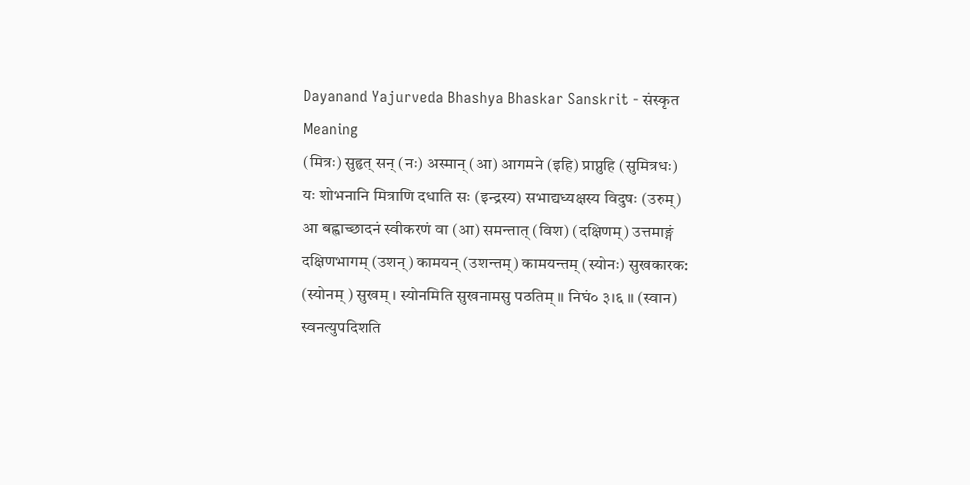Dayanand Yajurveda Bhashya Bhaskar Sanskrit - संस्कृत
Meaning
(मित्रः) सुहृत् सन् (नः) अस्मान् (आ) आगमने (इहि) प्राप्नुहि (सुमित्रधः) यः शोभनानि मित्राणि दधाति सः (इन्द्रस्य) सभाद्यध्यक्षस्य विदुषः (उरुम्) आ बह्वाच्छादनं स्वीकरणं वा (आ) समन्तात् (विश) (दक्षिणम्) उत्तमाङ्गं दक्षिणभागम् (उशन्) कामयन् (उशन्तम्) कामयन्तम् (स्योनः) सुखकारक: (स्योनम् ) सुखम् । स्योनमिति सुखनामसु पठतिम् ॥ निघं० ३।६ ॥ (स्वान) स्वनत्युपदिशति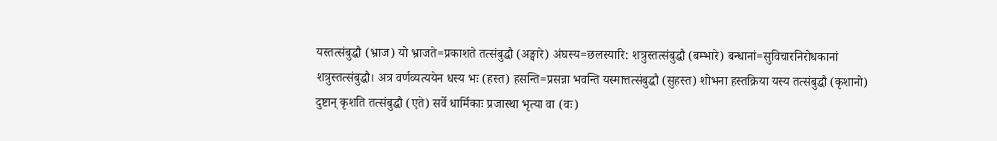यस्तत्संबुद्धौ (भ्राज) यो भ्राजते=प्रकाशते तत्संबुद्धौ (अङ्घारे) अंघस्य=छलस्यारि: शत्रुस्तत्संबुद्धौ (बम्भारे) बन्धानां=सुविचारनिरोधकानां शत्रुस्तत्संबुद्धौ। अत्र वर्णव्यत्ययेन धस्य भः (हस्त) हसन्ति=प्रसन्ना भवन्ति यस्मात्तत्संबुद्धौ (सुहस्त) शोभना हस्तक्रिया यस्य तत्संबुद्धौ (कृशानो) दुष्टान् कृशति तत्संबुद्धौ (एते) सर्वे धार्मिकाः प्रजास्था भृत्या वा (वः)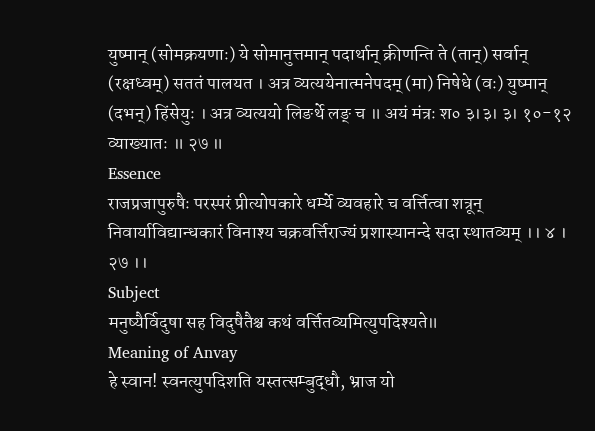युष्मान् (सोमक्रयणाः) ये सोमानुत्तमान् पदार्थान् क्रीणन्ति ते (तान्) सर्वान् (रक्षध्वम्) सततं पालयत । अत्र व्यत्ययेनात्मनेपदम् (मा) निषेधे (वः) युष्मान् (दभन्) हिंसेयुः । अत्र व्यत्ययो लिङर्थे लङ् च ॥ अयं मंत्रः श० ३।३। ३। १०-१२ व्याख्यातः ॥ २७ ॥
Essence
राजप्रजापुरुषैः परस्परं प्रीत्योपकारे धर्म्ये व्यवहारे च वर्त्तित्वा शत्रून् निवार्याविद्यान्धकारं विनाश्य चक्रवर्त्तिराज्यं प्रशास्यानन्दे सदा स्थातव्यम् ।। ४ । २७ ।।
Subject
मनुष्यैर्विदुषा सह विदुषैतैश्च कथं वर्त्तितव्यमित्युपदिश्यते॥
Meaning of Anvay
हे स्वान! स्वनत्युपदिशति यस्तत्सम्बुद्धौ, भ्राज यो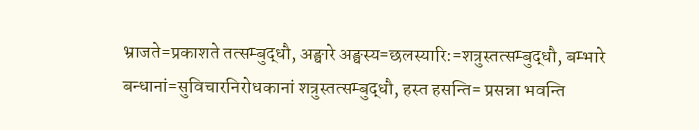भ्राजते=प्रकाशते तत्सम्बुद्धौ, अङ्घारे अङ्घस्य=छलस्यारि:=शत्रुस्तत्सम्बुद्धौ, बम्भारे बन्धानां=सुविचारनिरोधकानां शत्रुस्तत्सम्बुद्धौ, हस्त हसन्ति= प्रसन्ना भवन्ति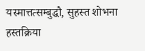यस्मात्तत्सम्बुद्धौ, सुहस्त शोभना हस्तक्रिया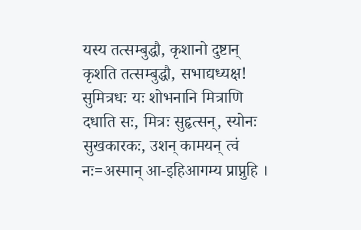यस्य तत्सम्बुद्धौ, कृशानो दुष्टान् कृशति तत्सम्बुद्धौ, सभाद्यध्यक्ष! सुमित्रधः यः शोभनानि मित्राणि दधाति सः, मित्रः सुहृत्सन्, स्योनः सुखकारकः, उशन् कामयन् त्वं नः=अस्मान् आ-इहिआगम्य प्राप्नुहि ।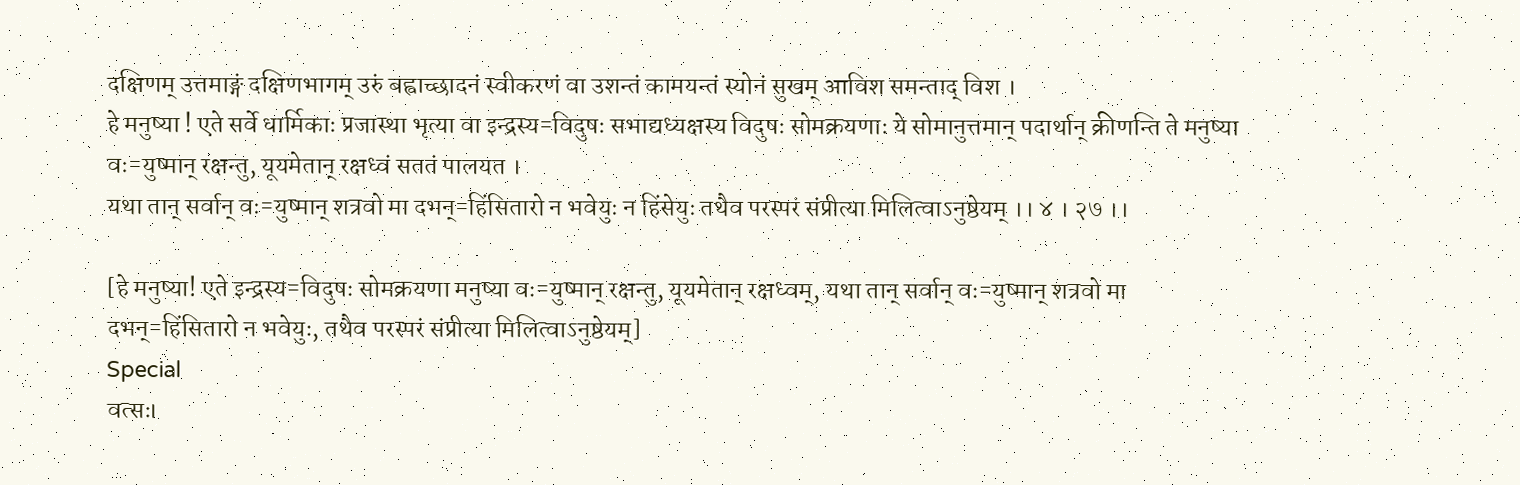दक्षिणम् उत्तमाङ्गं दक्षिणभागम् उरुं बह्वाच्छादनं स्वीकरणं वा उशन्तं कामयन्तं स्योनं सुखम् आविश समन्ताद् विश ।
हे मनुष्या ! एते सर्वे धार्मिकाः प्रजास्था भृत्या वा इन्द्रस्य=विदुषः सभाद्यध्यक्षस्य विदुषः सोमक्रयणाः ये सोमानुत्तमान् पदार्थान् क्रीणन्ति ते मनुष्या वः=युष्मान् रक्षन्तु, यूयमेतान् रक्षध्वं सततं पालयत ।
यथा तान् सर्वान् वः=युष्मान् शत्रवो मा दभन्=हिंसितारो न भवेयुः न हिंसेयुः तथैव परस्परं संप्रीत्या मिलित्वाऽनुष्ठेयम् ।। ४ । २७ ।।

[हे मनुष्या! एते इन्द्रस्य=विदुषः सोमक्रयणा मनुष्या वः=युष्मान् रक्षन्तु, यूयमेतान् रक्षध्वम्, यथा तान् सर्वान् वः=युष्मान् शत्रवो मा दभन्=हिंसितारो न भवेयुः, तथैव परस्परं संप्रीत्या मिलित्वाऽनुष्ठेयम्]
Special
वत्सः।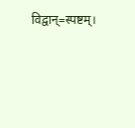विद्वान्=स्पष्टम्।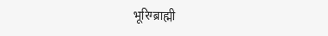भूरिग्ब्राह्मी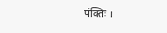पंक्तिः ।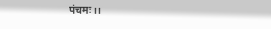पंचमः ।।